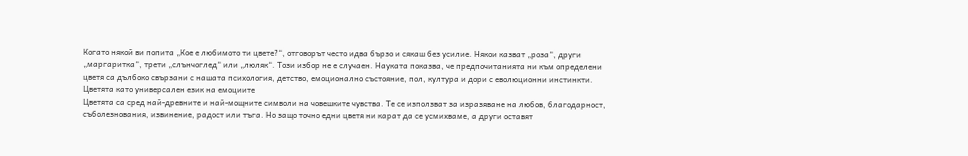Когато някой ви попита „Кое е любимото ти цвете?“, отговорът често идва бързо и сякаш без усилие. Някои казват „роза“, други „маргаритка“, трети „слънчоглед“ или „люляк“. Този избор не е случаен. Науката показва, че предпочитанията ни към определени цветя са дълбоко свързани с нашата психология, детство, емоционално състояние, пол, култура и дори с еволюционни инстинкти.
Цветята като универсален език на емоциите
Цветята са сред най-древните и най-мощните символи на човешките чувства. Те се използват за изразяване на любов, благодарност, съболезнования, извинение, радост или тъга. Но защо точно едни цветя ни карат да се усмихваме, а други оставят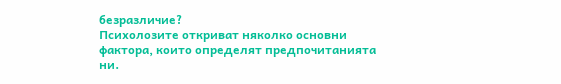безразличие?
Психолозите откриват няколко основни фактора, които определят предпочитанията ни.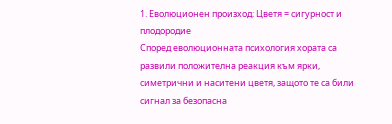1. Еволюционен произход: Цветя = сигурност и плодородие
Според еволюционната психология хората са развили положителна реакция към ярки, симетрични и наситени цветя, защото те са били сигнал за безопасна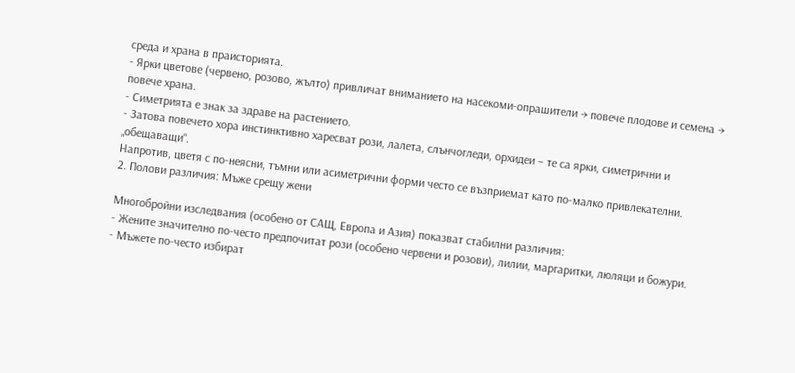среда и храна в праисторията.
- Ярки цветове (червено, розово, жълто) привличат вниманието на насекоми-опрашители → повече плодове и семена → повече храна.
- Симетрията е знак за здраве на растението.
- Затова повечето хора инстинктивно харесват рози, лалета, слънчогледи, орхидеи – те са ярки, симетрични и „обещаващи“.
Напротив, цветя с по-неясни, тъмни или асиметрични форми често се възприемат като по-малко привлекателни.
2. Полови различия: Мъже срещу жени

Многобройни изследвания (особено от САЩ, Европа и Азия) показват стабилни различия:
- Жените значително по-често предпочитат рози (особено червени и розови), лилии, маргаритки, люляци и божури.
- Мъжете по-често избират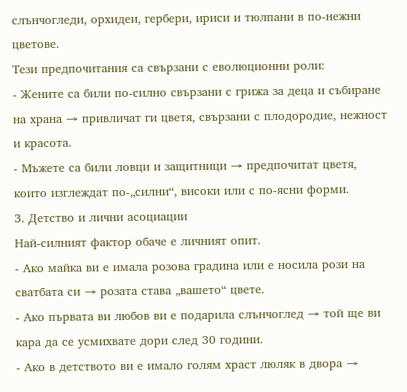слънчогледи, орхидеи, гербери, ириси и тюлпани в по-нежни цветове.
Тези предпочитания са свързани с еволюционни роли:
- Жените са били по-силно свързани с грижа за деца и събиране на храна → привличат ги цветя, свързани с плодородие, нежност и красота.
- Мъжете са били ловци и защитници → предпочитат цветя, които изглеждат по-„силни“, високи или с по-ясни форми.
3. Детство и лични асоциации
Най-силният фактор обаче е личният опит.
- Ако майка ви е имала розова градина или е носила рози на сватбата си → розата става „вашето“ цвете.
- Ако първата ви любов ви е подарила слънчоглед → той ще ви кара да се усмихвате дори след 30 години.
- Ако в детството ви е имало голям храст люляк в двора →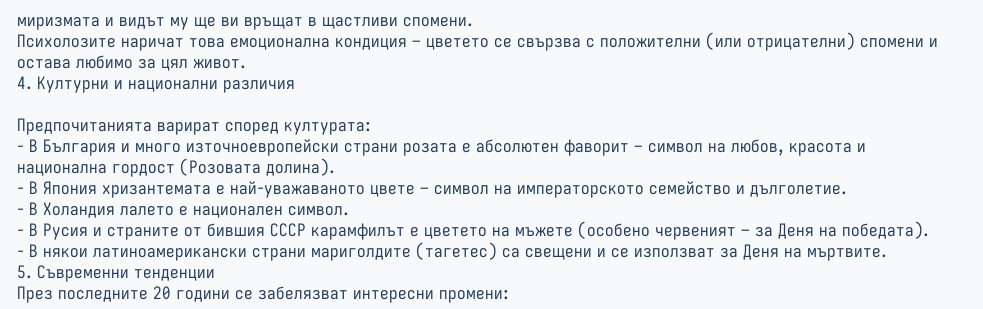миризмата и видът му ще ви връщат в щастливи спомени.
Психолозите наричат това емоционална кондиция – цветето се свързва с положителни (или отрицателни) спомени и остава любимо за цял живот.
4. Културни и национални различия

Предпочитанията варират според културата:
- В България и много източноевропейски страни розата е абсолютен фаворит – символ на любов, красота и национална гордост (Розовата долина).
- В Япония хризантемата е най-уважаваното цвете – символ на императорското семейство и дълголетие.
- В Холандия лалето е национален символ.
- В Русия и страните от бившия СССР карамфилът е цветето на мъжете (особено червеният – за Деня на победата).
- В някои латиноамерикански страни мариголдите (тагетес) са свещени и се използват за Деня на мъртвите.
5. Съвременни тенденции
През последните 20 години се забелязват интересни промени: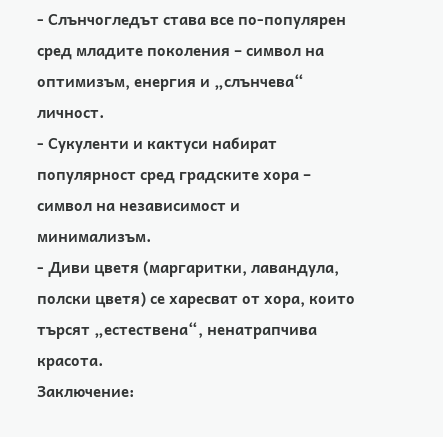- Слънчогледът става все по-популярен сред младите поколения – символ на оптимизъм, енергия и „слънчева“ личност.
- Сукуленти и кактуси набират популярност сред градските хора – символ на независимост и минимализъм.
- Диви цветя (маргаритки, лавандула, полски цветя) се харесват от хора, които търсят „естествена“, ненатрапчива красота.
Заключение: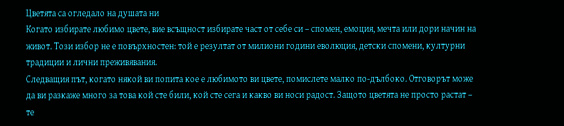Цветята са огледало на душата ни
Когато избирате любимо цвете, вие всъщност избирате част от себе си – спомен, емоция, мечта или дори начин на живот. Този избор не е повърхностен: той е резултат от милиони години еволюция, детски спомени, културни традиции и лични преживявания.
Следващия път, когато някой ви попита кое е любимото ви цвете, помислете малко по-дълбоко. Отговорът може да ви разкаже много за това кой сте били, кой сте сега и какво ви носи радост. Защото цветята не просто растат – те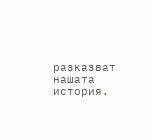разказват нашата история.